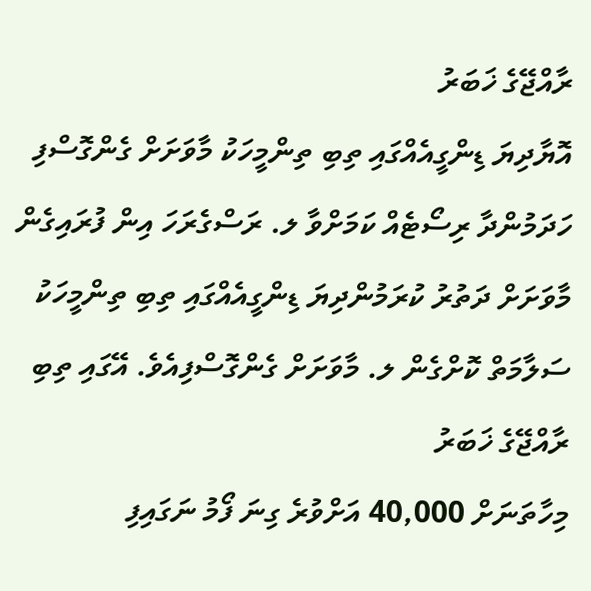ރާއްޖޭގެ ޚަބަރު
އޮޔާދިޔަ ޑިންގީއެއްގައި ތިބި ތިންމީހަކު މާވަށަށް ގެންގޮސްފި
ހަދަމުންދާ ރިސޯޓެއް ކަމަށްވާ ލ. ރަސްގެރަހަ އިން ފުރައިގެން މާވަށަށް ދަތުރު ކުރަމުންދިޔަ ޑިންގީއެއްގައި ތިބި ތިންމީހަކު ސަލާމަތް ކޮށްގެން ލ. މާވަށަށް ގެންގޮސްފިއެވެ. އޭގައި ތިބި
ރާއްޖޭގެ ޚަބަރު
މިހާތަނަށް 40,000 އަށްވުރެ ގިނަ ފޯމު ނަގައިފި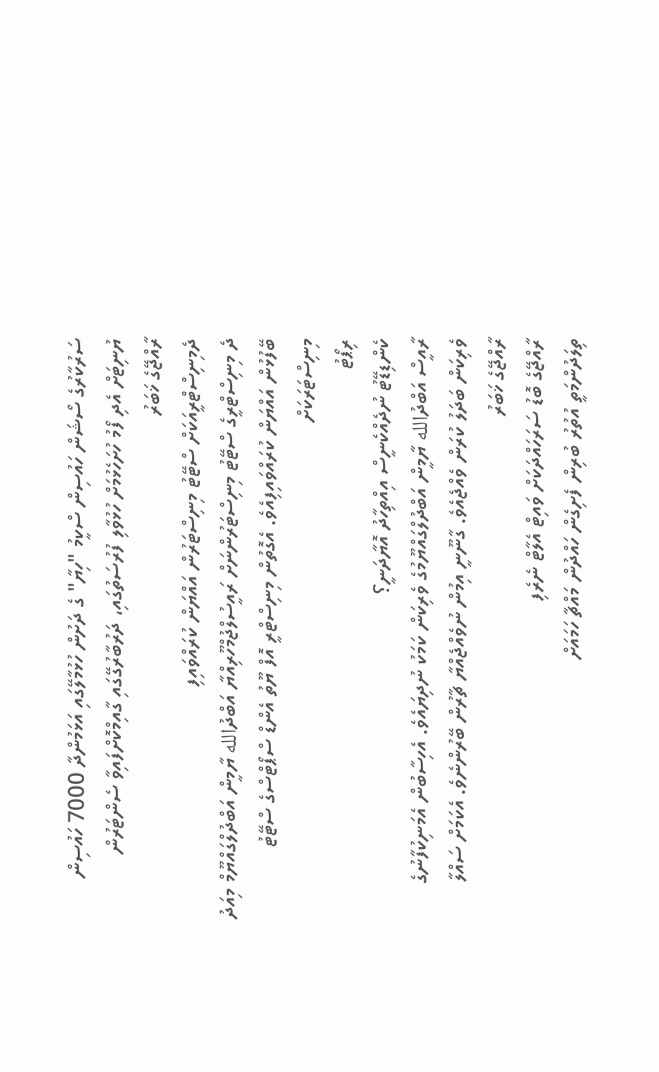ސަރުކާރުގެ ސޯޝަން ހައުސިން ސްކީމު "ހިޔާ" ގެ ދަށުން ހުޅުމާލޭގައި އަޅަމުންދާ 7000 ހައުސިން ޔުނިޓަށް އެދި ފޯމު ހުށަހެޅުމަށް ހުޅުވާލި ފުރުސަތުގައި، ދަރުބާރުގޭގައި ގާއިމްކޮށްފައިވާ ސެންޓަރުން
ރާއްޖޭގެ ޚަބަރު
ދެމިނިސްޓްރީއަކަށް ސްޓޭޓު މިނިސްޓަރުން އައްޔަން ކުރައްވައިފި
ދެ މިނިސްޓްރީގެ ސްޓޭޓު މިނިސްޓަރުންނަށް ރައީސުލްޖުމްހޫރިއްޔާ އަބްދުالله ޔާމީން އަބްދުލްގައްޔޫމް މިއަދު ބޭފުޅުން އައްޔަން ކުރައްވައިފިއެވެ. އެގޮތުން މިނިސްޓްރީ އޮފް ޔޫތު އެންޑް ސްޕޯޓްސްގެ ސްޓޭޓު މިނިސްޓަރަކަށް
ރިޕޯޓު
ކެންޑިޑޭޓު ނުދެއްކެނީސް އިއްތިހާދު އޮޔާދަނީ؟
ރާއީސް އަބްދުالله ޔާމީން އަބްދުލްގައްޔޫމުގެ ވެރިކަން ކަމަކު ނުދިޔައެވެ. އެހިސާބުން އެމަނިކުފާނުގެ ވެރިކަން ބަދަލު ކުރަން ވެއްޖެއެވެ. ގާނޫނީ އިމުން ނުވެއްޖެއްޔާ ޗާރުން ބޭރުންނެވެ. އެކަމަށް ސައްލާ
ރާއްޖޭގެ ޚަބަރު
ރާއްޖޭގެ ބޮޑު ސަރަހައްދަކަށް ވައިޓް އެލާޓް ނެރެފި
ތިލަދުންމަތީ އުތުރު ބުރިން ފެށިގެން ހައްދުން މައްޗާ ހަމައަށް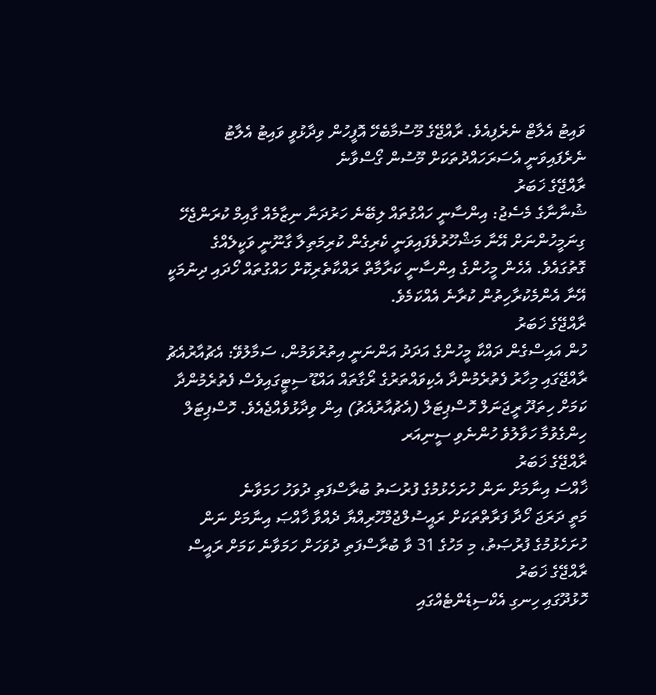ވައިޓު އެލާޓް ނެރެފިއެވެ. ރާއްޖޭގެ މޫސުމާބެހޭ އޮފީހުން ވިދާޅުވީ ވައިޓު އެލާޓު ނެރެފައިވަނީ އެސަރަހައްދުތަކަށް މޫސުން ގޯސްވާނެ
ރާއްޖޭގެ ޚަބަރު
ޝުނާނާގެ މެސެޖު: އިންސާނީ ހައްގުތައް ލިބޭނެ ހަރުދަނާ ނިޒާމެއް ގާއިމް ކުރަންޖެހޭ
ގިނަމީހުންނަށް އޭނާ މަޝްހޫރުވެފައިވަނީ ކެރިގެން ކުރިމަތިލާ ގާނޫނީ ވަކީލެއްގެ ގޮތުގައެވެ. އެހެން މީހުންގެ އިންސާނީ ކަރާމާތް ރައްކާތެރިކޮށް ހައްގުތައް ހޯދައި ދިނުމަކީ އޭނާ އެންމެކުރާހިތުން ކުރާނެ އެއްކަމެވެ.
ރާއްޖޭގެ ޚަބަރު
ހުން އައިސްގެން ދައްކާ މީހުންގެ އަދަދު އަންނަނީ އިތުރުވަމުން، ސަމާލުވޭ: އެޗުއާރުއެޗު
ރާއްޖޭގައި މިހާރު ފެތުރެމުންދާ އެކިވައްތަރުގެ ރޯގާތައް އައްޑޫ ސިޓީގައިވެސް ފެތުރެމުންދާ ކަމަށް ހިތަދޫ ރީޖަނަލް ހޮސްޕިޓަލް (އެޗުއާރުއެޗު) އިން ވިދާޅުވެއްޖެއެވެ. ހޮސްޕިޓަލް ހިންގެވުމާ ހަވާލުވެ ހުންނެވި ސީނިއަރ
ރާއްޖޭގެ ޚަބަރު
ޚާއްސަ އިނާމަށް ނަން ހުށަހެޅުމުގެ ފުރުސަތު ބުރާސްފަތި ދުވަހު ހަމަވާނެ
މަތީ ދަރަޖަ ހޯދާ ފަރާތްތަކަށް ރައީސުލްޖުމްހޫރިއްޔާ ދެއްވާ ޚާއްޞަ އިނާމަށް ނަން ހުށަހެޅުމުގެ ފުރުޞަތު، މި މަހުގެ 31 ވާ ބުރާސްފަތި ދުވަހަށް ހަމަވާނެ ކަމަށް ރައީސް
ރާއްޖޭގެ ޚަބަރު
ހޮޅުދޫގައި ހިނގި އެކްސިޑެންޓެއްގައި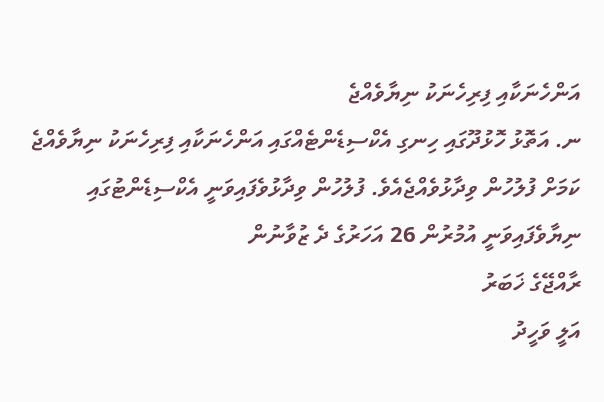އަންހެނަކާއި ފިރިހެނަކު ނިޔާވެއްޖެ
ނ. އަތޮޅު ހޮޅުދޫގައި ހިނގި އެކްސިޑެންޓެއްގައި އަންހެނަކާއި ފިރިހެނަކު ނިޔާވެއްޖެ ކަމަށް ފުލުހުން ވިދާޅުވެއްޖެއެވެ. ފުލުހުން ވިދާޅުވެފައިވަނީ އެކްސިޑެންޓުގައި ނިޔާވެފައިވަނީ އުމުރުން 26 އަހަރުގެ ދެ ޒުވާނުން
ރާއްޖޭގެ ޚަބަރު
އަލީ ވަހީދު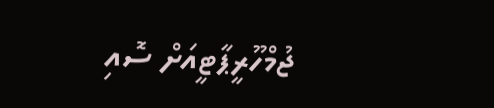ޖުމްހޫރީޕާޓީއަށް ސޮއި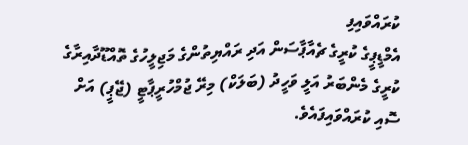ކުރައްވައިފި
އެމްޑީޕީގެ ކުރީގެ ޗެއާޕާސަން އަދި ރައްޔިތުންގެ މަޖިލީހުގެ ތޮއްޑޫދާއިރާގެ ކުރީގެ މެންބަރު އަލީ ވަހީދު (ބަލަކް) މިރޭ ޖުމްހުރީޕާޓީ (ޖޭޕީ) އަށް ސޮއި ކުރައްވައިފައެވެ.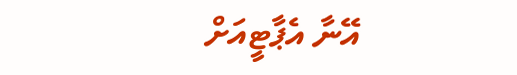އޭނާ އެޕާޓީއަށް